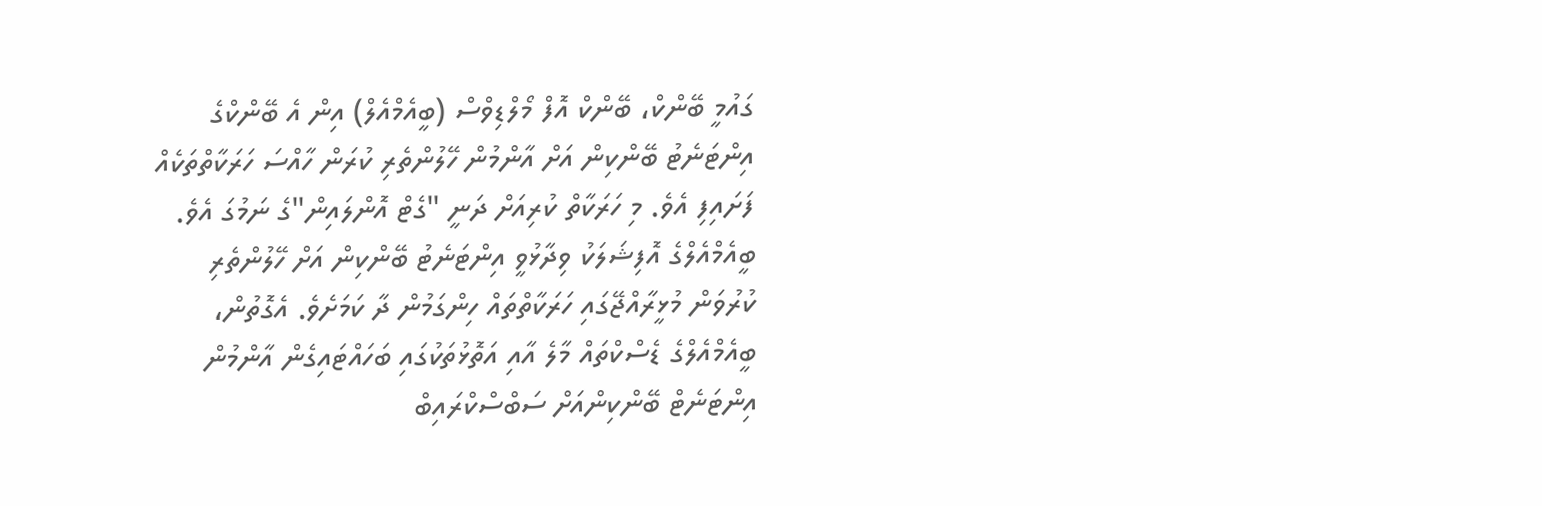ގައުމީ ބޭންކް، ބޭންކް އޮފް މޯލްޑިވްސް (ބީއެމްއެލް) އިން އެ ބޭންކްގެ އިންޓަނެޓު ބޭންކިން އަށް އާންމުން ހޭލުންތެރި ކުރަން ހާއްސަ ހަރަކާތްތަކެއް ފަށައިފި އެވެ. މި ހަރަކާތް ކުރިއަށް ދަނީ "ގެޓް އޮންލައިން"ގެ ނަމުގަ އެވެ.
ބީއެމްއެލްގެ އޮފިޝަލަކު ވިދާޅުވީ އިންޓަނެޓު ބޭންކިން އަށް ހޭލުންތެރި ކުރުވަން މުޅީރާއްޖޭގައި ހަރަކާތްތައް ހިންގަމުން ދާ ކަމަށެވެ. އެގޮތުން، ބީއެމްއެލްގެ ޑެސްކްތައް މާލެ އާއި އަތޮޅުތަކުގައި ބަހައްޓައިގެން އާންމުން އިންޓަނެޓް ބޭންކިންއަށް ސަބްސްކްރައިބް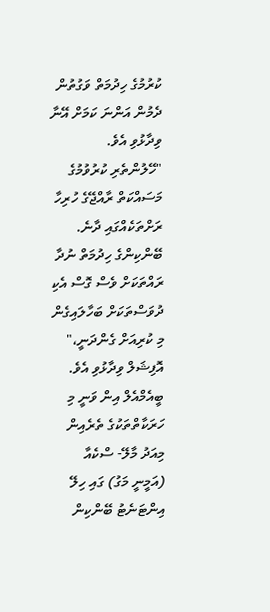ކުރުމުގެ ހިދުމަތް ވަގުތުން ދެމުން އަންނަ ކަމަށް އޭނާ ވިދާޅުވި އެވެ.
"ހޭލުންތެރި ކުރުވުމުގެ މަސައްކަތް ރާއްޖޭގެ ހުރިހާ ރަށްތަކެއްގައި ދާނެ. ބޭންކިންގެ ހިދުމަތް ނުދާ ރައްތަކަށް ވެސް ގޮސް އެކި ދުވަސްތަކަށް ބަހާލައިގެން މި ކުރިއަށް ގެންދަނީ،" އޮފިޝަލް ވިދާޅުވި އެވެ.
ބީއެމްއެލް އިން ވަނީ މި ހަރަކާތްތަކުގެ ތެރެއިން މިއަދު މާލޭ- ސްކެއާ (އަމީނީ މަގު) ގައި ހިލޭ އިންޓަނެޓު ބޭންކިން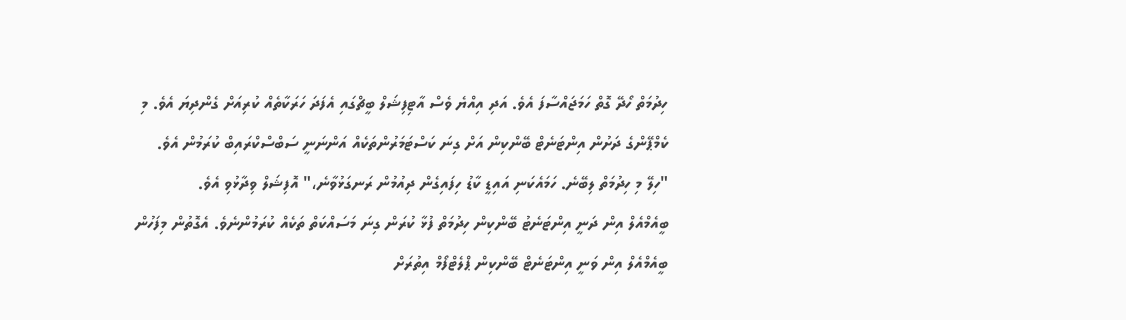ހިދުމަތް ހޯދޭ ގޮތް ހަމަޖައްސާފަ އެވެ. އަދި އިއްޔެ ވެސް އާޓިފިޝަލް ބީޗްގައި އެފަދަ ހަރަކާތެއް ކުރިއަށް ގެންދިޔަ އެވެ. މި ކެމްޕޭންގެ ދަށުން އިންޓަނެޓް ބޭންކިން އަށް ގިނަ ކަސްޓަމަރުންތަކެއް އަންނަނީ ސަބްސްކްރައިބް ކުރަމުން އެވެ.
"ހިލޭ މި ހިދުމަތް ލިބޭނެ. ހަމައެކަނި އައިޑީ ކާޑު ހިފައިގެން ދިއުމުން ރަނގަޅުވާނެ،" އޮފިޝަލް ވިދާޅުވި އެވެ.
ބީއެމްއެލް އިން ދަނީ އިންޓަނެޓު ބޭންކިން ހިދުމަތް ފުޅާ ކުރަން ގިނަ މަސައްކަތް ތަކެއް ކުރަމުންނެވެ. އެގޮތުން މިފަހުން ބީއެމްއެލް އިން ވަނީ އިންޓަނެޓް ބޭންކިން ޕްލެޓްފޯމް އިތުރަށް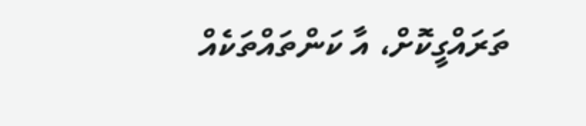ތަރައްގީކޮށް، އާ ކަންތައްތަކެއް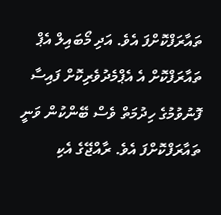ތައާރަފްކޮށްފަ އެވެ. އަދި މޯބައިލް އެޕް ތައާރަފްކޮށް އެ އެޕްމެދުވެރިކޮށް ފައިސާ ފޮނުވުމުގެ ހިދުމަތް ވެސް ބޭންކުން ވަނީ ތައާރަފްކޮށްފަ އެވެ. ރާއްޖޭގެ އެކި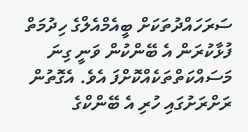ސަރަހައްދުތަކަށް ބީއެމްއެލްގެ ހިދުމަތް ފުޅާކުރަން އެ ބޭންކުން ވަނީ ގިނަ މަސައްކަތްތަކެއްކޮށްފަ އެވެ. އެގޮތުން ރަށްރަށުގައި ހުރި އެ ބޭންކްގެ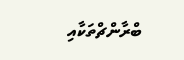ބްރާންޗްތަކާއި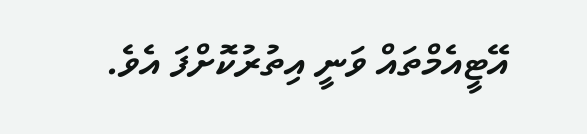އޭޓީއެމްތައް ވަނީ އިތުރުކޮށްފަ އެވެ.